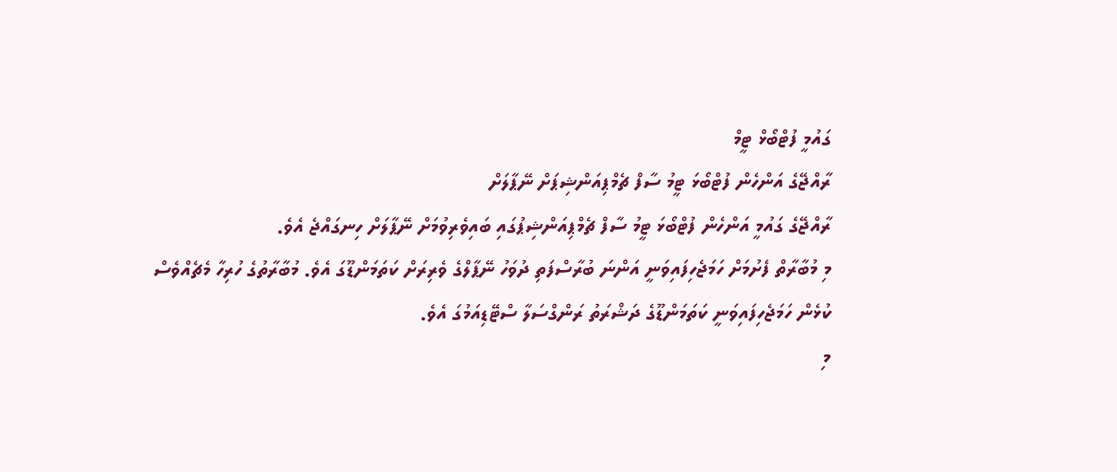ގައުމީ ފުޓްބޯޅް ޓީމް
ރާއްޖޭގެ އަންހެން ފުޓްބޯޅަ ޓީމު ސާފް ޗެމްޕިއަންޝިޕަށް ނޭޕާލަށް
ރާއްޖޭގެ ގައުމީ އަންހެން ފުޓްބޯޅަ ޓީމު ސާފް ޗެމްޕިއަންޝިޕުގައި ބައިވެރިވުމަށް ނޭޕާލަށް ހިނގައްޖެ އެވެ.
މި މުބާރާތް ފެށުމަށް ހަމަޖެހިފައިވަނީ އަންނަ ބުރާސްފަތި ދުވަހު ނޭޕާލްގެ ވެރިރަށް ކަތަމަންޑޫގަ އެވެ. މުބާރާތުގެ ހުރިހާ މެޗެއްވެސް ކުޅެން ހަމަޖެހިފައިވަނީ ކަތަމަންޑޫގެ ދަޝްރަތު ރަންގްސަލާ ސްޓޭޑިއަމުގަ އެވެ.
މި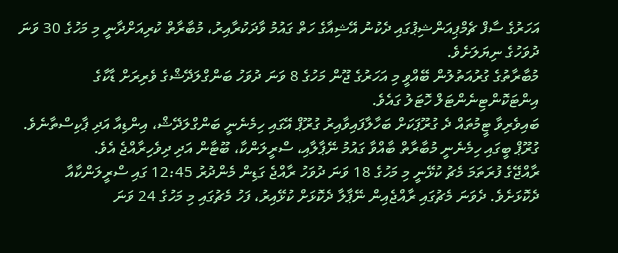އަހަރުގެ ސާފް ޗެމްޕިއަންޝިޕުގައި ދެކުނު އޭޝިއާގެ ހަތް ގައުމު ވާދަކުރާއިރު، މުބާރާތް ކުރިއަށްދާނީ މި މަހުގެ 30 ވަނަ ދުވަހުގެ ނިޔަލަށެވެ.
މުބާރާތުގެ ގުރުއަތުލުން ބޭއްވީ މި އަހަރުގެ ޖޫން މަހުގެ 8 ވަނަ ދުވަހު ބަންގްލަދޭޝްގެ ވެރިރަށް ޑާކާގެ އިންޓަކޮންޓިނެންޓަލް ހޮޓަލު ގައެވެ.
ބައިވެރިވާ ޓީމުތައް ދެ ގުރޫޕަކަށް ބަހާލާފައިވާއިރު ގުރޫޕް އޭގައި ހިމެނެނީ ބަންގްލަދޭޝް، އިންޑިއާ އަދި ޕާކިސްތާނެވެ. ގުރޫޕް ބީގައި ހިމެނެނީ މުބާރާތް ބާއްވާ ގައުމު ނޭޕާލާއި، ސްރީލަންކާ، ބޫޓާން އަދި ދިވެހިރާއްޖެ އެވެ.
ރާއްޖޭގެ ފުރަތަމަ މެޗު ކުޅޭނީ މި މަހުގެ 18 ވަނަ ދުވަހު ރާއްޖެ ގަޑިން މެންދުރު 12:45 ގައި ސްރީލަންކާއާ ދެކޮޅަށެވެ. ދެވަނަ މެޗުގައި ރާއްޖެއިން ނޭޕާލާ ދެކޮޅަށް ކުޅޭއިރު، ފަހު މެޗުގައި މި މަހުގެ 24 ވަނަ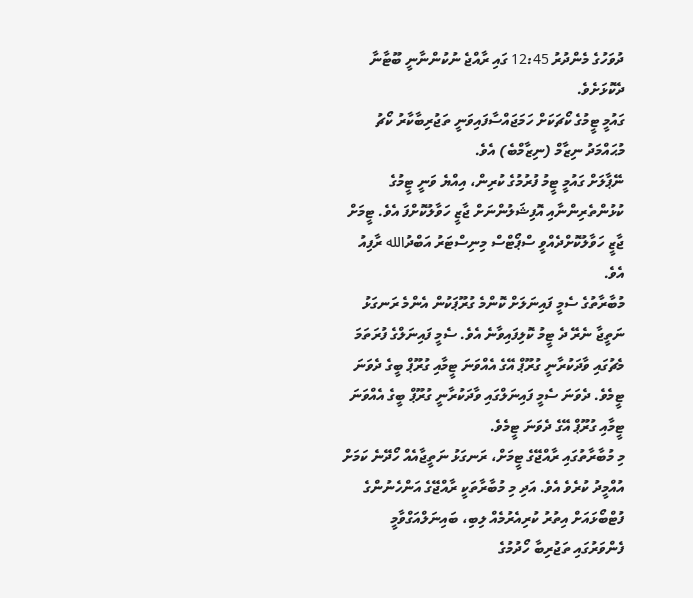ދުވަހުގެ މެންދުރު 12:45 ގައި ރާއްޖެ ނުކުންނާނީ ބޫޓާނާ ދެކޮޅަށެވެ.
ގައުމީ ޓީމުގެ ކޯޗަކަށް ހަމަޖައްސާފައިވަނީ ތަޖުރިބާކާރު ކޯޗު މުޙައްމަދު ނިޒާމް (ނިޒާމްބެ) އެވެ.
ނޭޕާލަށް ގައުމީ ޓީމު ފުރުމުގެ ކުރިން، އިއްޔެ ވަނީ ޓީމުގެ ކުޅުންތެރިންނާއި އޮފިޝަލުންނަށް ޖާޒީ ހަވާލުކޮށްފަ އެވެ. ޓީމަށް ޖާޒީ ހަވާލުކޮށްދެއްވީ ސްޕޯޓްސް މިނިސްޓަރު އަބްދުالله ރާފިއު އެވެ.
މުބާރާތުގެ ސެމީ ފައިނަލަށް ކޮންމެ ގުރޫޕަކުން އެންމެ ރަނގަޅު ނަތީޖާ ނެރޭ ދެ ޓީމު ކޮލިފައިވާނެ އެވެ. ސެމީ ފައިނަލްގެ ފުރަތަމަ މެޗުގައި ވާދަކުރާނީ ގުރޫޕް އޭގެ އެއްވަނަ ޓީމާއި ގުރޫޕް ބީގެ ދެވަނަ ޓީމެވެ. ދެވަނަ ސެމީ ފައިނަލްގައި ވާދަކުރާނީ ގުރޫޕް ބީގެ އެއްވަނަ ޓީމާއި ގުރޫޕް އޭގެ ދެވަނަ ޓީމެވެ.
މި މުބާރާތުގައި ރާއްޖޭގެ ޓީމަށް، ރަނގަޅު ނަތީޖާއެއް ހޯދޭނެ ކަމަށް އުއްމީދު ކުރެވެ އެވެ. އަދި މި މުބާރާތަކީ ރާއްޖޭގެ އަންހެނުންގެ ފުޓްބޯޅައަށް އިތުރު ކުރިއެރުމެއް ލިބި، ބައިނަލްއަގްވާމީ ފެންވަރުގައި ތަޖުރިބާ ހޯދުމުގެ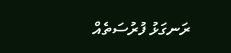ރަނގަޅު ފުރުސަތެއް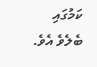ކަމުގައި ބެލެވެ އެވެ.